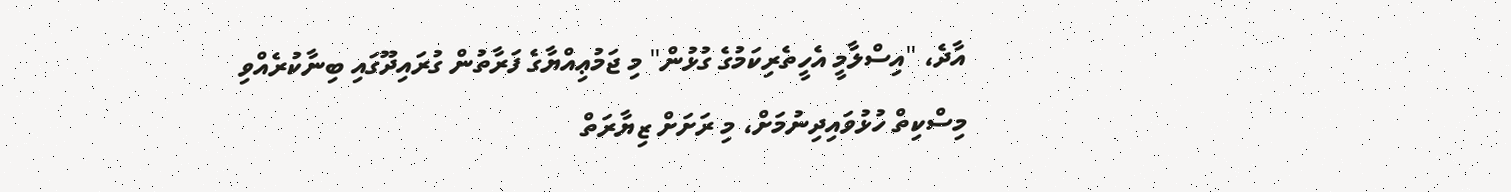އާދެ، "އިސްލާމީ އެހީތެރިކަމުގެ ގުޅުން" މި ޖަމުޢިއްޔާގެ ފަރާތުން ގުރައިދޫގައި ބިނާކުރެއްވި މިސްކިތް ހުޅުވައިދިނުމަށް، މި ރަށަށް ޒިޔާރަތް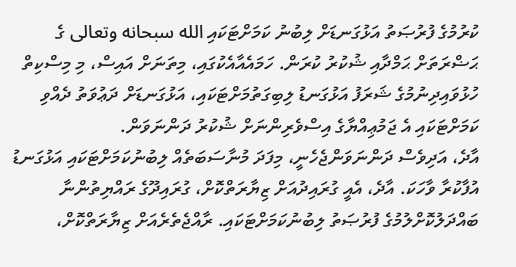ކުރުމުގެ ފުރުޞަތު އަޅުގަނޑަށް ލިބުނު ކަމަށްޓަކައި الله سبحانه وتعالى ގެ ޙަޟްރަތަށް ޙަމްދާއި ޝުކުރު ކުރަން. ހަމައެއާއެކުގައި، މިތަނަށް އައިސް، މި މިސްކިތް ހުޅުވައިދިނުމުގެ ޝަރަފު އަޅުގަނޑު ލިބިގަތުމަށްޓަކައި، އަޅުގަނޑަށް ދަޢުވަތު ދެއްވި ކަމަށްޓަކައި އެ ޖަމުޢިއްޔާގެ އިސްވެރިންނަށް ޝުކުރު ދަންނަވަން.
އާދެ، އަދިވެސް ދަންނަވަންޖެހެނީ، މިފަދަ މުނާސަބަތެއް ލިބުނުކަމަށްޓަކައި އަޅުގަނޑު އުފާކުރާ ވާހަކަ. އާދެ، އެއީ ގުރައިދުއަށް ޒިޔާރަތްކޮށް، ގުރައިދޫގެ ރައްޔިތުންނާ ބައްދަލުކޮށްލުމުގެ ފުރުޞަތު ލިބުނުކަމަށްޓަކައި. ރާއްޖެތެރެއަށް ޒިޔާރަތްކޮށް،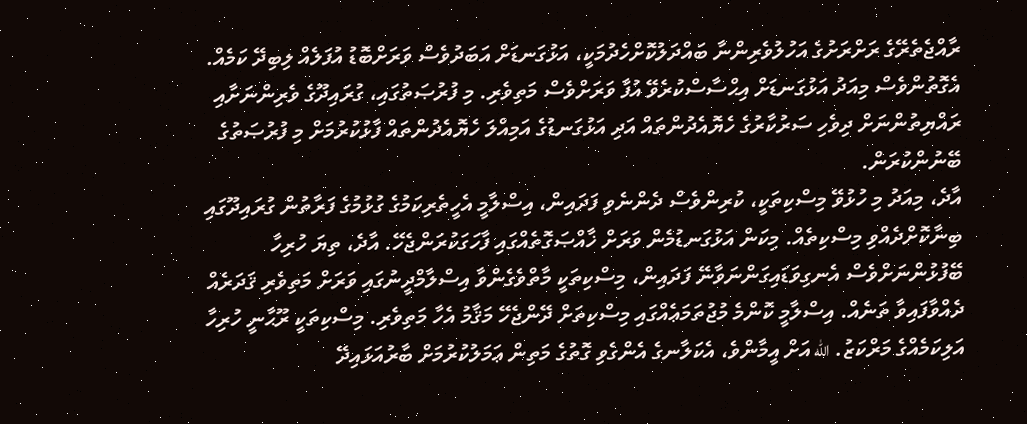ރާއްޖެތެރޭގެ ރަށްރަށުގެ އަހުލުވެރިންނާ ބައްދަލުކޮށްހެދުމަކީ، އަޅުގަނޑަށް އަބަދުވެސް ވަރަށްބޮޑު އުފަލެއް ލިބިދޭ ކަމެއް. އެގޮތުންވެސް މިއަދު އަޅުގަނޑަށް އިޙްސާސްކުރެވޭ އުފާ ވަރަށްވެސް މަތިވެރި. މި ފުރުޞަތުގައި، ގުރައިދޫގެ ވެރިންނަށާއި ރައްޔިތުންނަށް ދިވެހި ސަރުކާރުގެ ހެޔޮއެދުންތައް އަދި އަޅުގަނޑުގެ އަމިއްލަ ހެޔޮއެދުންތައް ފާޅުކުރުމަށް މި ފުރުޞަތުގެ ބޭނުންކުރަން.
އާދެ، މިއަދު މި ހުޅުވޭ މިސްކިތަކީ، ކުރިންވެސް ދެންނެވި ފަދައިން، އިސްލާމީ އެހީތެރިކަމުގެ ގުޅުމުގެ ފަރާތުން ގުރައިދޫގައި ބިނާކޮށްދެއްވި މިސްކިތެއް. މިކަން އަޅުގަނޑުމެން ވަރަށް ޚާއްޞަގޮތެއްގައި ފާހަގަކުރަންޖެހޭ. އާދެ، ތިޔަ ހުރިހާ ބޭފުޅުންނަށްވެސް އެނގިވަޑައިގަންނަވާނޭ ފަދައިން، މިސްކިތަކީ މާތްވެގެންވާ އިސްލާމްދީނުގައި ވަރަށް މަތިވެރި ޤަދަރެއް ދެއްވާފައިވާ ތަނެއް. އިސްލާމީ ކޮންމެ މުޖުތަމަޢެއްގައި މިސްކިތަށް ދޭންޖެހޭ މަޤާމު އެހާ މަތިވެރި. މިސްކިތަކީ ރޫޙާނީ ހުރިހާ އަލިކަމެއްގެ މަރްކަޒު. الله އަށް އީމާންވެ، އެކަލާނގެ އެންގެވި ގޮތުގެ މަތިން ޢަމަލުކުރުމަށް ބާރުއަޅައިދޭ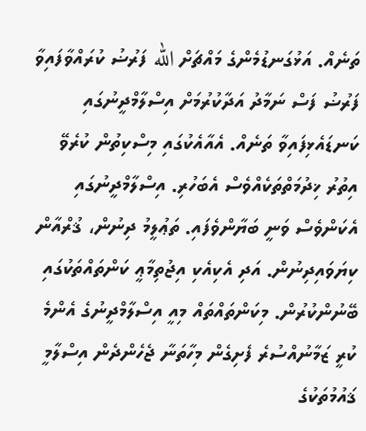ތަނެއް. އަޅުގަނޑުމެންގެ މައްޗަށް الله ފަރުޟު ކުރައްވާފައިވާ ފަރުޟު ފަސް ނަމާދު އަދާކުރުމަށް އިސްލާމްދީނުގައި ކަނޑައެޅިފައިވާ ތަނެއް. އެއާއެކުގައި މިސްކިތުން ކުރެވޭ އިތުރު ޚިދުމަތްތަކެއްވެސް އެބަހުރި. އިސްލާމްދީނުގައި އެކަންވެސް ވަނީ ބަޔާންވެފައި. ތަޢުލީމު ދިނުން، ޤުރްއާން ކިޔަވައިދިނުން. އަދި އެކިއެކި އިޖުތިމާޢީ ކަންތައްތަކުގައި ބޭނުންކުރުން. މިކަންތައްތައް މިއީ އިސްލާމްދީނުގެ އެންމެ ކުރީ ޒަމާނުއްސުރެ ފެށިގެން މިހާތަނާ ޖެހެންދެން އިސްލާމީ ޤައުމުތަކުގެ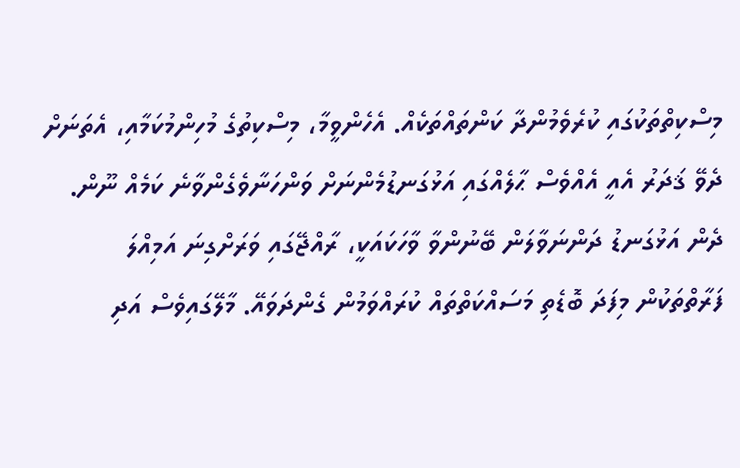މިސްކިތްތަކުގައި ކުރެވެމުންދާ ކަންތައްތަކެއް. އެހެންވީމާ، މިސްކިތުގެ މުހިންމުކަމާއި، އެތަނަށް ދެވޭ ޤަދަރު އެއީ އެއްވެސް ޙާލެއްގައި އަޅުގަނޑުމެންނަށް ވަންހަނާވެގެންވާނެ ކަމެއް ނޫން.
ދެން އަޅުގަނޑު ދަންނަވާލަން ބޭނުންވާ ވާހަކައަކީ، ރާއްޖޭގައި ވަރަށްގިނަ އަމިއްލަ ފަރާތްތަކުން މިފަދަ ބޮޑެތި މަސައްކަތްތައް ކުރައްވަމުން ގެންދަވައޭ. މާލޭގައިވެސް އަދި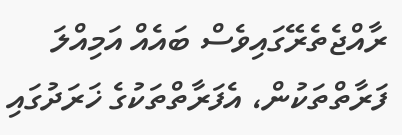ރާއްޖެތެރޭގައިވެސް ބައެއް އަމިއްލަ ފަރާތްތަކުން، އެފަރާތްތަކުގެ ޚަރަދުގައި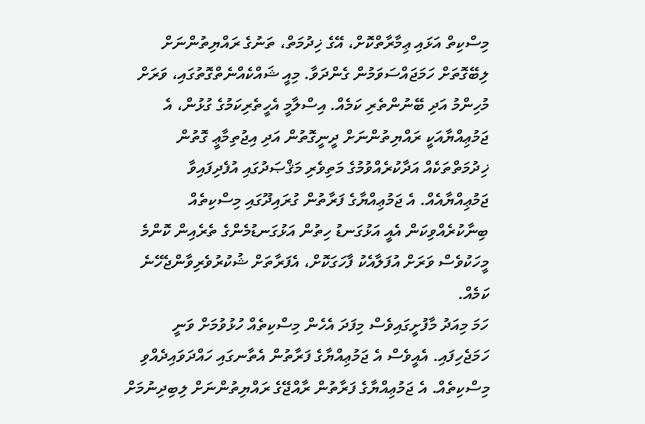މިސްކިތް އަޅައި ޢިމާރާތްކޮށް، އޭގެ ޚިދުމަތް، ތަނުގެ ރައްޔިތުންނަށް ލިބޭގޮތަށް ހަމަޖައްސަވަމުން ގެންދަވާ. މިއީ ޝައްކެއްނެތްގޮތުގައި، ވަރަށް މުހިންމު އަދި ބޭނުންތެރި ކަމެއް. އިސްލާމީ އެހީތެރިކަމުގެ ގުޅުން، އެ ޖަމުޢިއްޔާއަކީ ރައްޔިތުންނަށް ދީނީގޮތުން އަދި އިޖުތިމާޢީ ގޮތުން ޚިދުމަތްތަކެއް އަދާކުރެއްވުމުގެ މަތިވެރި މަޤްޞަދުގައި އުފެދިފައިވާ ޖަމުޢިއްޔާއެއް. އެ ޖަމުޢިއްޔާގެ ފަރާތުން ގުރައިދޫގައި މިސްކިތެއް ބިނާކުރެއްވިކަން އެއީ އަޅުގަނޑު ހިތުން އަޅުގަނޑުމެންގެ ތެރެއިން ކޮންމެ މީހަކުވެސް ވަރަށް އުފަލާއެކު ފާހަގަކޮށް، އެފަރާތަށް ޝުކުރުވެރިވާންޖެހޭނެ ކަމެއް.
ހަމަ މިއަދު މާފުށީގައިވެސް މިފަދަ އެހެން މިސްކިތެއް ހުޅުވުމަށް ވަނީ ހަމަޖެހިފައި. އެއީވެސް އެ ޖަމުޢިއްޔާގެ ފަރާތުން އެތާނގައި ހައްދަވައިދެއްވި މިސްކިތެއް. އެ ޖަމުޢިއްޔާގެ ފަރާތުން ރާއްޖޭގެ ރައްޔިތުންނަށް ލިބިދިނުމަށް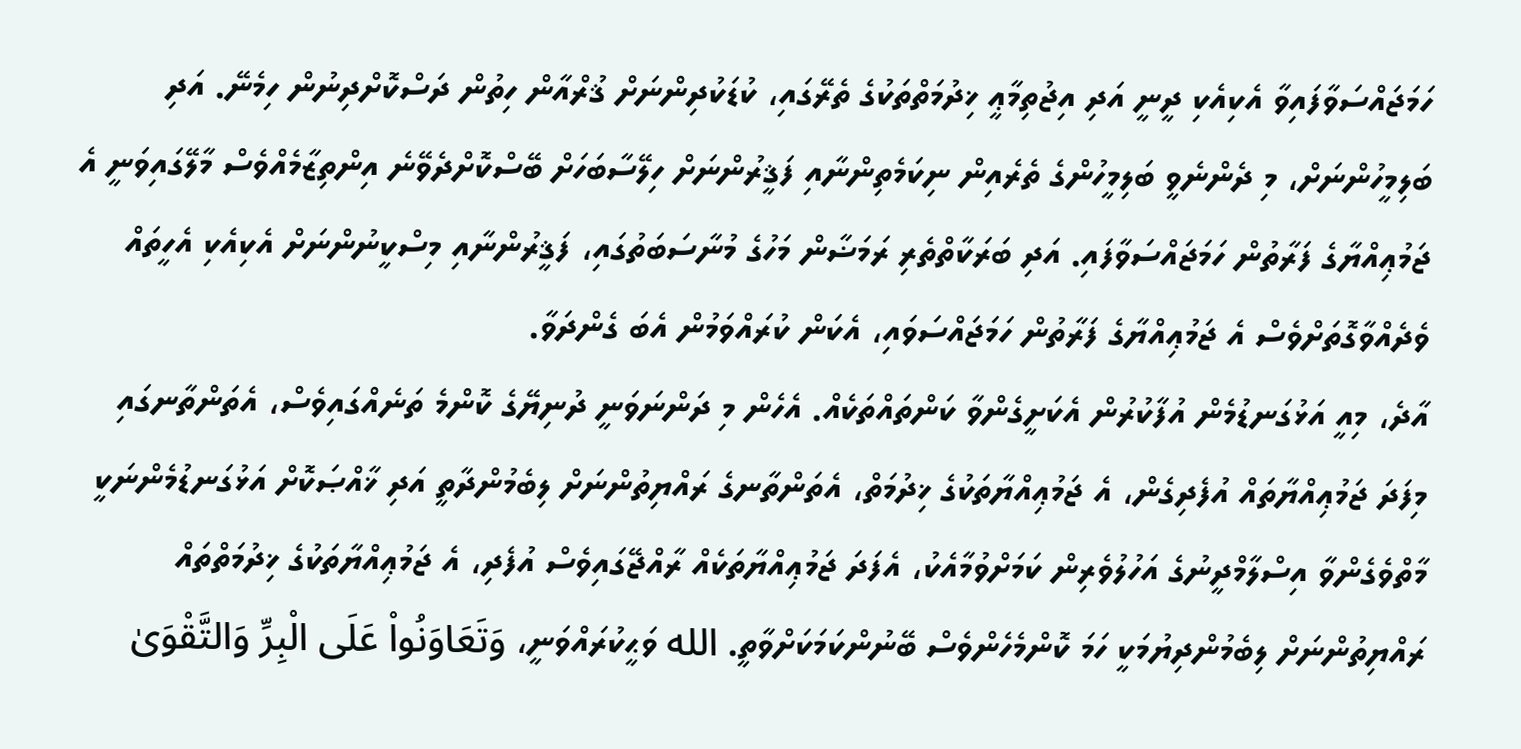ހަމަޖައްސަވާފައިވާ އެކިއެކި ދީނީ އަދި އިޖުތިމާޢީ ޚިދުމަތްތަކުގެ ތެރޭގައި، ކުޑަކުދިންނަށް ޤުރްއާން ހިތުން ދަސްކޮށްދިނުން ހިމެނޭ. އަދި ބަލިމީހުންނަށް، މި ދެންނެވީ ބަލިމީހުންގެ ތެރެއިން ނިކަމެތިންނާއި ފަޤީރުންނަށް ހިލޭސާބަހަށް ބޭސްކޮށްދެވޭނެ އިންތިޒާމެއްވެސް މާލޭގައިވަނީ އެ ޖަމުޢިއްޔާގެ ފަރާތުން ހަމަޖައްސަވާފައި. އަދި ބަރަކާތްތެރި ރަމަޟާން މަހުގެ މުނާސަބަތުގައި، ފަޤީރުންނާއި މިސްކީނުންނަށް އެކިއެކި އެހީތައް ވެދެއްވާގޮތަށްވެސް އެ ޖަމުޢިއްޔާގެ ފަރާތުން ހަމަޖައްސަވައި، އެކަން ކުރައްވަމުން އެބަ ގެންދަވާ.
އާދެ، މިއީ އަޅުގަނޑުމެން އުފާކުރުން އެކަށީގެންވާ ކަންތައްތަކެއް. އެހެން މި ދަންނަވަނީ ދުނިޔޭގެ ކޮންމެ ތަނެއްގައިވެސް، އެތަންތާނގައި މިފަދަ ޖަމުޢިއްޔާތައް އުފެދިގެން، އެ ޖަމުޢިއްޔާތަކުގެ ޚިދުމަތް، އެތަންތާނގެ ރައްޔިތުންނަށް ލިބެމުންދާތީ އަދި ޚާއްޞަކޮށް އަޅުގަނޑުމެންނަކީ މާތްވެގެންވާ އިސްލާމްދީނުގެ އަހުލުވެރިން ކަމަށްވުމާއެކު، އެފަދަ ޖަމުޢިއްޔާތަކެއް ރާއްޖޭގައިވެސް އުފެދި، އެ ޖަމުޢިއްޔާތަކުގެ ޚިދުމަތްތައް ރައްޔިތުންނަށް ލިބެމުންދިޔުމަކީ ހަމަ ކޮންމެހެންވެސް ބޭނުންކަމަކަށްވާތީ. الله ވަޙީކުރައްވަނީ، وَتَعَاوَنُواْ عَلَى الْبِرِّ وَالتَّقْوَىٰ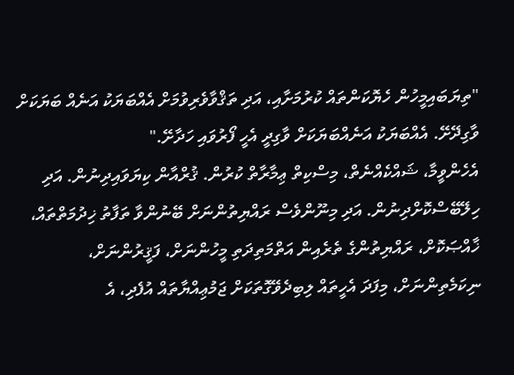"ތިޔަބައިމީހުން ހެޔޮކަންތައް ކުރުމަށާއި، އަދި ތަޤްވާވެރިވުމަށް އެއްބަޔަކު އަނެއް ބަޔަކަށް ވާގިދޭށޭ. އެއްބަޔަކު އަނެއްބަޔަކަށް ވާގިދީ އެހީ ފޯރުވައި ހަދާށޭ."
އެހެންވީމާ، ޝައްކެއްނެތް، މިސްކިތް ޢިމާރާތް ކުރުން. ޤުރްއާން ކިޔަވައިދިނުން. އަދި ހިލޭބޭސްކޮށްދިނުން. އަދި މިނޫންވެސް ރައްޔިތުންނަށް ބޭނުންވާ ތަފާތު ޚިދުމަތްތައް، ޚާއްޞަކޮށް، ރައްޔިތުންގެ ތެރެއިން އަތްމަތިދަތި މީހުންނަށް، ފަޤީރުންނަށް، ނިކަމެތިންނަށް، މިފަދަ އެހީތައް ލިބިދެވޭގޮތަކަށް ޖަމުޢިއްޔާތައް އުފެދި، އެ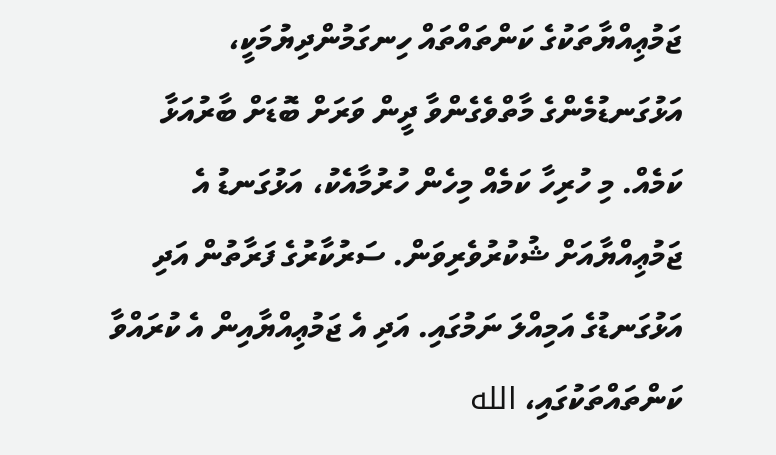ޖަމުޢިއްޔާތަކުގެ ކަންތައްތައް ހިނގަމުންދިޔުމަކީ، އަޅުގަނޑުމެންގެ މާތްވެގެންވާ ދީން ވަރަށް ބޮޑަށް ބާރުއަޅާ ކަމެއް. މި ހުރިހާ ކަމެއް މިހެން ހުރުމާއެކު، އަޅުގަނޑު އެ ޖަމުޢިއްޔާއަށް ޝުކުރުވެރިވަން. ސަރުކާރުގެ ފަރާތުން އަދި އަޅުގަނޑުގެ އަމިއްލަ ނަމުގައި. އަދި އެ ޖަމުޢިއްޔާއިން އެ ކުރައްވާ ކަންތައްތަކުގައި، الله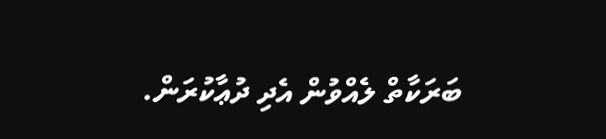ބަރަކާތް ލެއްވުން އެދި ދުޢާކުރަން.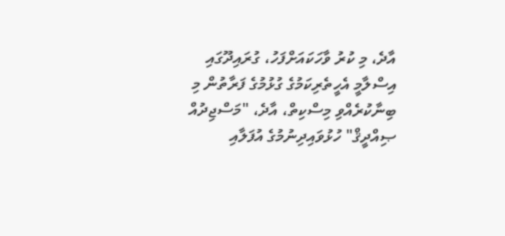އާދެ، މި ކުރު ވާހަކައަށްފަހު، ގުރައިދޫގައި އިސްލާމީ އެހީތެރިކަމުގެ ގުޅުމުގެ ފަރާތުން މި ބިނާކުރެއްވި މިސްކިތް، އާދެ، "މަސްޖިދުއް ޞިއްދީޤް" ހުޅުވައިދިނުމުގެ އުފަލާއި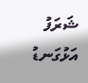ޝަރަފު އަޅުގަނޑު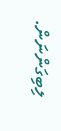ލިބިގަންނަން.